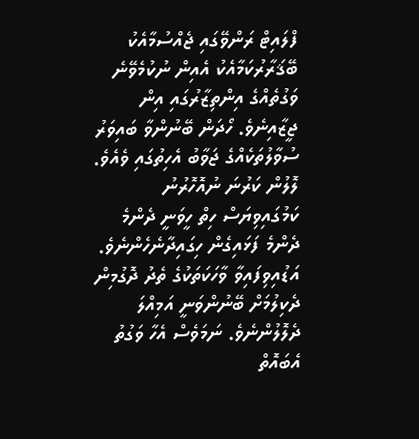ފްލައިޓް ރަންވޭގައި ޖެއްސުމާއެކު ބޭޤަރާރުކަމާއެކު އެއިން ނުކުމެވޭނެ ވަގުތެއްގެ އިންތިޒާރުގައި އިން ޖީޒާއިނެވެ. ހޯދަން ބޭނުންވާ ބައިވަރު ސުވާލުތަކެއްގެ ޖަވާބު އެހިތުގައި ވެއެވެ. ލޮލުން ކަރުނަ ނުއޮހޮރުނު ކަމުގައިވިޔަސް ހިތް ހީވަނީ ދެންމެ ދެންމެ ފަޅައިގެން ހިގައިދާނެހެންނެވެ. އަޑުއިވިފައިވާ ވާހަކަތަކުގެ ތެދު ދޮގުމިން ދެކިލުމަށް ބޭނުންވަނީ އަމިއްލަ ދެލޮލުންނެވެ. ނަމަވެސް އެހާ ވަގުތު އެބައޮތް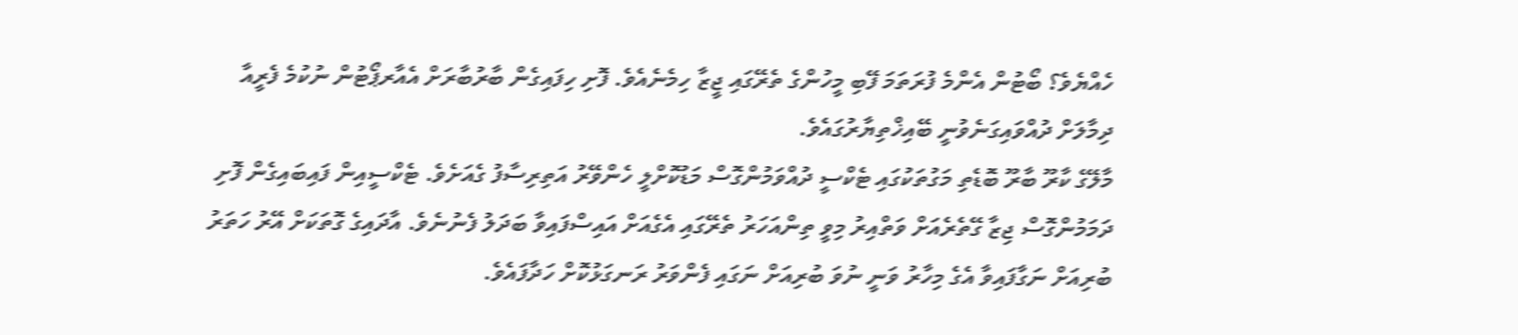ހެއްޔެވެ؟ ބޯޓުން އެންމެ ފުރަތަމަ ފޭބި މީހުންގެ ތެރޭގައި ޖީޒާ ހިމެނެއެވެ. ފޮށި ހިފައިގެން ބާރުބާރަށް އެއާރޕޯޓުން ނުކުމެ ފެރީއާ ދިމާލަށް ދުއްވައިގަނެވުނީ ބޭއިޚްތިޔާރުގައެވެ.
މާލޭގެ ކާރޫ ބާރޫ ބޮޑެތި މަގުތަކުގައި ޓެކްސީ ދުއްވަމުންގޮސް މަޑުކޮށްލީ ހެންވޭރު އަތިރިސާފު ގެއަށެވެ. ޓެކްސީއިން ފައިބައިގެން ފޮށި ދަމަމުންގޮސް ޖިޒާ ގޭތެރެއަށް ވަތްއިރު މިވީ ތިންއަހަރު ތެރޭގައި އެގެއަށް އައިސްފައިވާ ބަދަލު ފެނުނެވެ. އާދައިގެ ގޮތަކަށް އޭރު ހަތަރު ބުރިއަށް ނަގާފައިވާ އެގެ މިހާރު ވަނީ ނުވަ ބުރިއަށް ނަގައި ފެންވަރު ރަނގަޅުކޮށް ހަދާފައެވެ.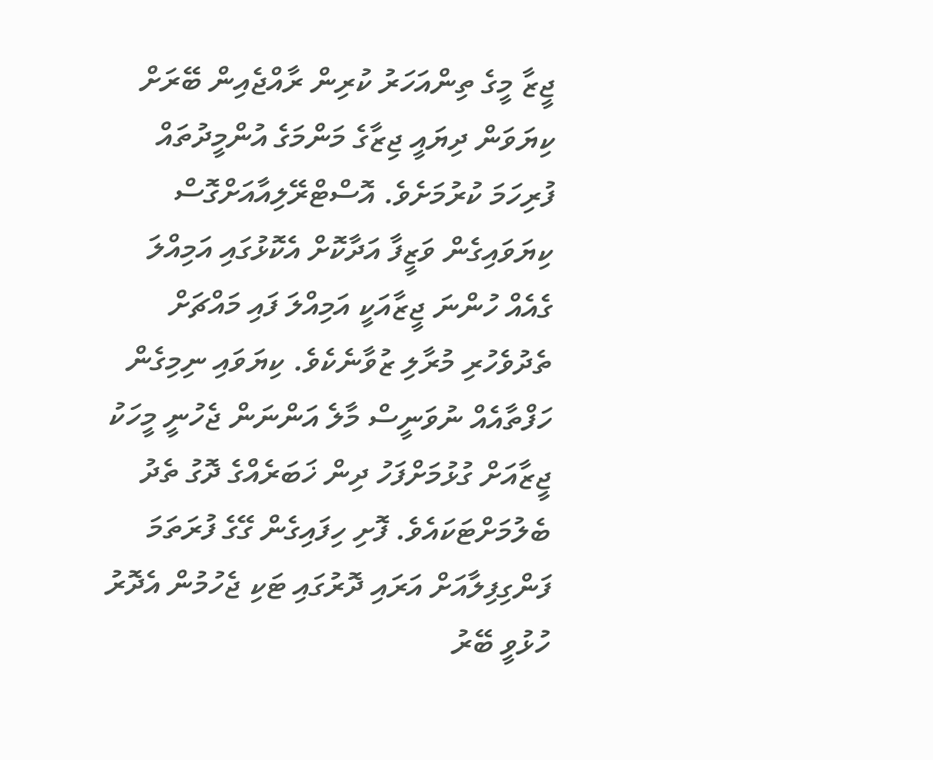ޖީޒާ މީގެ ތިންއަހަރު ކުރިން ރާއްޖެއިން ބޭރަށް ކިޔަވަން ދިޔައީ ޖިޒާގެ މަންމަގެ އުންމީދުތައް ފުރިހަމަ ކުރުމަށެވެ. އޮސްޓްރޭލިއާއަށްގޮސް ކިޔަވައިގެން ވަޒީފާ އަދާކޮށް އެކޮޅުގައި އަމިއްލަ ގެއެއް ހުންނަ ޖީޒާއަކީ އަމިއްލަ ފައި މައްޗަށް ތެދުވެހުރި މުރާލި ޒުވާނެކެވެ. ކިޔަވައި ނިމިގެން ހަފްތާއެއް ނުވަނީސް މާލެ އަންނަން ޖެހުނީ މީހަކު ޖީޒާއަށް ގުޅުމަށްފަހު ދިން ޚަބަރެއްގެ ދޮގު ތެދު ބެލުމަށްޓަކައެވެ. ފޮށި ހިފައިގެން ގޭގެ ފުރަތަމަ ފަންގިފިލާއަށް އަރައި ދޮރުގައި ޓަކި ޖެހުމުން އެދޮރު ހުޅުވީ ބޭރު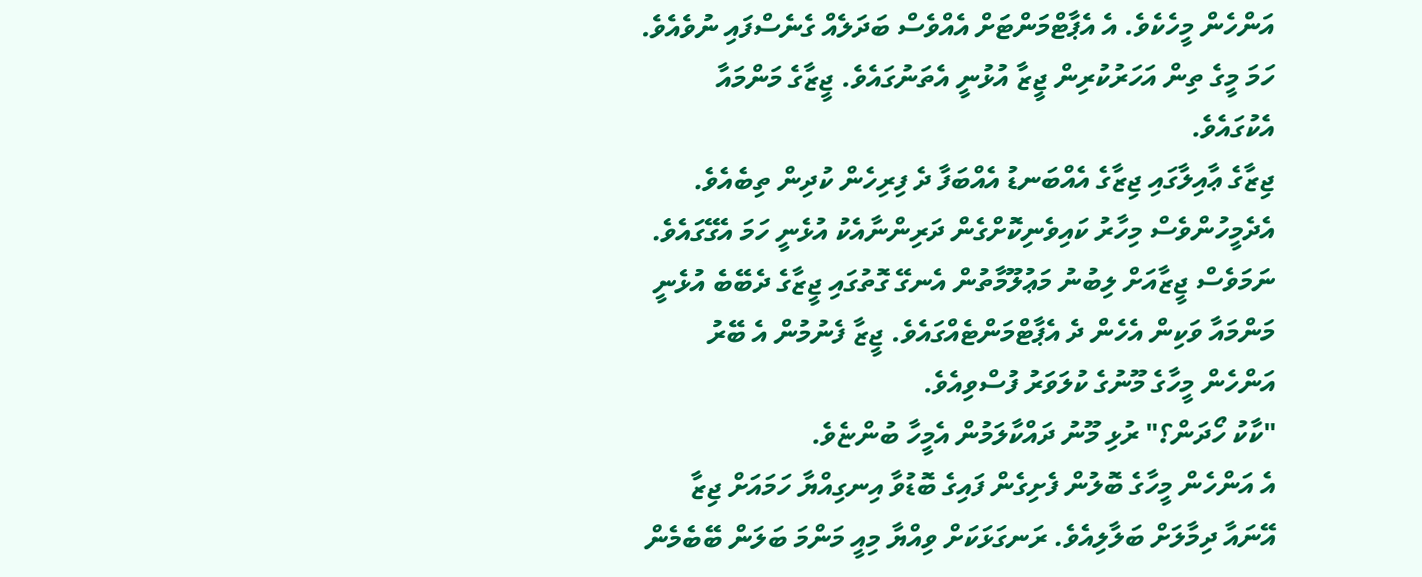އަންހެން މީހެކެވެ. އެ އެޕާޓްމަންޓަށް އެއްވެސް ބަދަލެއް ގެނެސްފައި ނުވެއެވެ. ހަމަ މީގެ ތިން އަހަރުކުރިން ޖީޒާ އުޅުނީ އެތަނުގައެވެ. ޖީޒާގެ މަންމައާ އެކުގައެވެ.
ޖިޒާގެ ޢާއިލާގައި ޖިޒާގެ އެއްބަނޑު އެއްބަފާ ދެ ފިރިހެން ކުދިން ތިބެއެވެ. އެދެމީހުންވެސް މިހާރު ކައިވެނިކޮށްގެން ދަރިންނާއެކު އުޅެނީ ހަމަ އެގޭގައެވެ. ނަމަވެސް ޖީޒާއަށް ލިބުނު މަޢުލޫމާތުން އެނގޭ ގޮތުގައި ޖީޒާގެ ދެބޭބެ އުޅެނީ މަންމައާ ވަކިން އެހެން ދެ އެޕާޓްމަންޓެއްގައެވެ. ޖީޒާ ފެނުމުން އެ ބޭރު އަންހެން މީހާގެ މޫނުގެ ކުލަވަރު ފުސްވިއެވެ.
"ކާކު ހޯދަން؟" ރުޅި މޫނު ދައްކާލަމުން އެމީހާ ބުންޏެވެ.
އެ އަންހެން މީހާގެ ބޮލުން ފެށިގެން ފައިގެ ބޮޑުވާ އިނގިއްޔާ ހަމައަށް ޖިޒާ އޭނައާ ދިމާލަށް ބަލާލިއެވެ. ރަނގަޅަކަށް ވިއްޔާ މިއީ މަންމަ ބަލަން ބޭބެމެން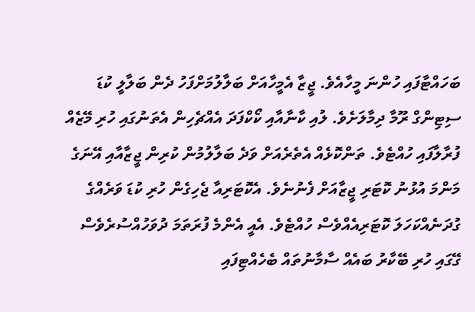ބަހައްޓާފައި ހުންނަ މީހާއެވެ. ޖީޒާ އެމީހާއަށް ބަލާލުމަށްފަހު ދެން ބަލާލީ ކުޑަ ސިޓިންގް ރޫމާ ދިމާލަށެވެ. ލުއި ކާނާއާއި ކޯކްފަދަ އެއްޗެހިން އެތަނުގައި ހުރި މޭޒެއް ފުރާލާފައި ހުއްޓެވެ. ތަންކޮޅެއް އެތެރެއަށް ވަދެ ބަލާލުމުން ކުރިން ޖީޒާއާއި އޭނަގެ މަންމަ އުޅުނު ކޮޓަރި ޖީޒާއަށް ފެނުނެވެ. އެކޮޓަރިއާ ޖެހިގެން ހުރި ކުޑަ ވަރެއްގެ ގުދަނެއްކަހަލަ ކޮޓަރިއެއްވެސް ހުއްޓެވެ. އެއީ އެންމެ ފުރަތަމަ ދުވަހުއްސުރެވެސް ގޭގައި ހުރި ބޭކާރު ބައެއް ސާމާނުތައް ބެހެއްޓިފައި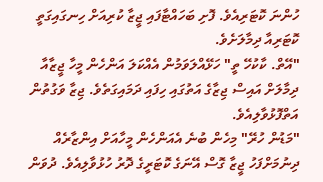ހުންނަ ކޮޓަރިއެވެ. ފޮށި ބަހައްޓާފައި ޖީޒާ ކުރިއަށް ހިނގައިގަތީ ކޮޓަރިއާ ދިމާލަށެވެ.
"އޭތް. ކާކުހޭ ތީ" ހަޅޭއްލަވަމުން އެއްކަލަ އަންހެން މީހާ ޖީޒާއާ ދިމާލަށް އައިސް ޖިޒާގެ އަތުގައި ހިފައި ދަމައިގަތެވެ. ޖިޒާ ވަގުތުން އަތްފޮޅުވާލިއެވެ.
"މަޑުން ހުރޭ" މިހެން ބުނެ އެއަންހެން މީހާއަށް އިންޒާރެއް ދިނުމަށްފަހު ޖީޒާ ގޮސް އޭނަގެ ކޮޓަރީގެ ދޮރު ހުޅުވާލިއެވެ. ދުވަން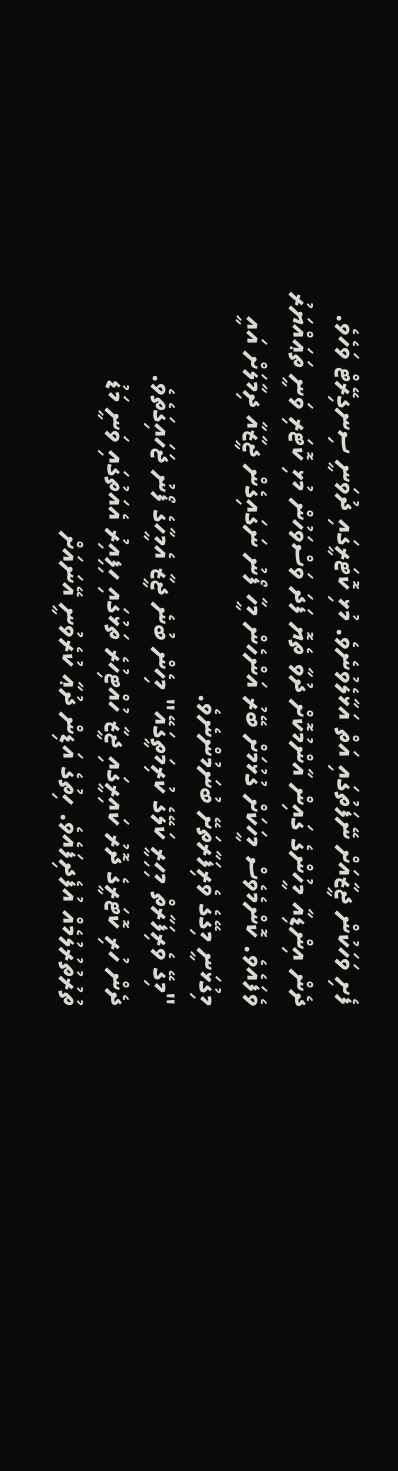ފެށި ވަހަކުން ޖީޒާއަށް ނޭފަތުގައި އަތް އަޅާލެވުނެވެ. މުޅި ކޮޓަރީގައި ދުވަނީ ސިނގިރޭޓް ވަހެވެ. ދެން އިންޑިއާ މީހުންގެ ގައިން އާންމުކޮށް ދުވާ ތެޔޮ ފަދަ ވަސްވަހުން މުޅި ކޮޓަރި ވަނީ ތަޢައްޔަރު ވެފައެވެ. ކޮންމެވެސް މީހަކަށް ގުޅުމަށް ބޭރު އަންހެން މީހާ ފޯނު ނަގައިގެން ޖީޒާއާ ދިމާލަށް އައީ މިގުޅަނީ މިގޭގެ ވެރިފަރާތަށޭ ބުނަމުންނެވެ.
"މިގޭ ވެރިފަރާތް މިހިރީ ކަލޭގެ ކުރިމަތީގައޭ" މިހެން ބުނެ ޖީޒާ އެމީހާގެ ފޯނު ޖަހައިގަތެވެ.
ދެން ހުރި ކޮޓަރީގެ ދޮރު ކައިރީގައި ޖީޒާ ހުއްޓިހުރެ ތަޅުގައި ހިފިއިރު އެއަތުގައި ވަނީ މަޑު ތުރުތުރުލުމެއް އުފެދިފައެވެ. ހިތުގެ އަޑިން ދުޢާ ކުރެވުނީ އޭނައަށް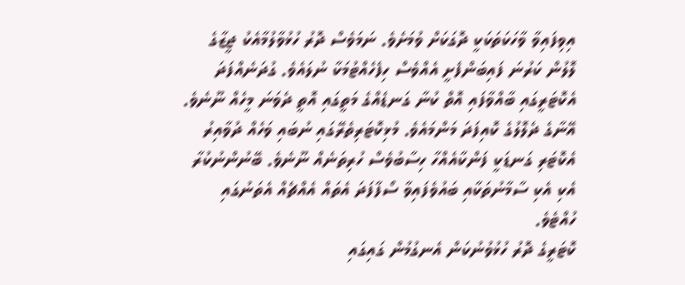އިވިފައިވާ ވާހަކަތަކަކީ ދޮގަކަށް ވުމަށެވެ. ނަމަވެސް ދޮރު ހުޅުވާލުމާއެކު ޖީޒާގެ ލޮލުން ކަރުނަ ފައިބަންފެށީ އެއްވެސް ހިފެހެއްޓުމަކާ ނުލައެވެ. ގުދަނެއްފަދަ އެކޮޓަރީގައި ބާއްވާފައި އޮތް ކުނާ ގަނޑެއްގެ މަތީގައި އޮތީ ދެވަނަ މީހެއް ނޫނެވެ. އޭނާގެ ދެލޮލުގެ ކޮއިފަދަ މަންމައެވެ. މުޅިކޮޓަރިތެރޭގައި ނުބައި ވަހެއް ދުވާއިރު އެކޮޓަރި ގަނޑަކީ ފަންކާއެއްހާ ހިސާބުވެސް ހުރިތަނެއް ނޫނެވެ. ބޭނުންނުކުރާ އެކި އެކި ސާމާނުތަކާއި ބައުވެފައިވާ ސޯފާފަދަ އެތައް އެއްޗެއް އެތަނުގައި ހުއްޓެވެ.
ކޮޓަރީގެ ދޮރު ހުޅުވުނުކަން އެނގުމުން ގައިގައި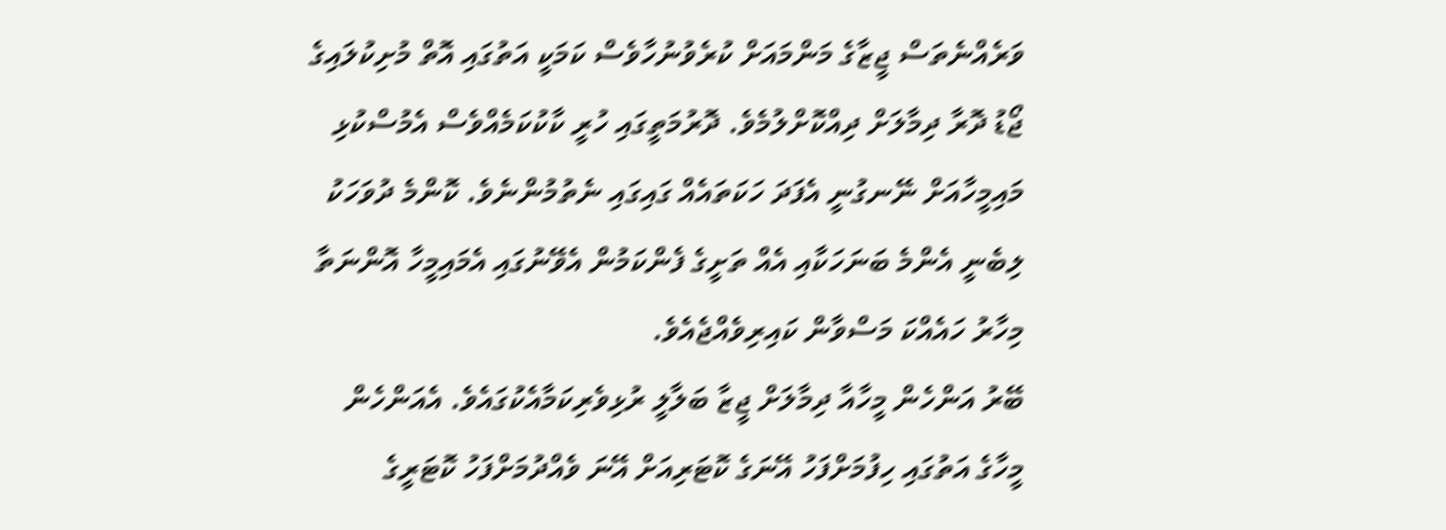ވަރެއްނެތަސް ޖީޒާގެ މަންމައަށް ކުރެވުނުހާވެސް ކަމަކީ އަތުގައި އޮތް މުށިކުލައިގެ ޖޯޑު ދޮރާ ދިމާލަށް ދިއްކޮށްލުމެވެ. ދޮރުމަތީގައި ހުރީ ކާކުކަމެއްވެސް އެމުސްކުޅި މައިމީހާއަށް ނޭނގުނީ އެފަދަ ހަކަތައެއް ގައިގައި ނެތުމުންނެވެ. ކޮންމެ ދުވަހަކު ލިބެނީ އެންމެ ބަނަހަކާއި އެއް ތަށީގެ ފެންކަމުން އެވޭނުގައި އެމައިމީހާ އޮންނަތާ މިހާރު ހައެއްކަ މަސްވާން ކައިރިވެއްޖެއެވެ.
ބޭރު އަންހެން މީހާއާ ދިމާލަށް ޖީޒާ ބަލާލީ ރުޅިވެރިކަމާއެކުގައެވެ. އެއަންހެން މީހާގެ އަތުގައި ހިފުމަށްފަހު އޭނަގެ ކޮޓަރިއަށް އޭނަ ވެއްދުމަށްފަހު ކޮޓަރީގެ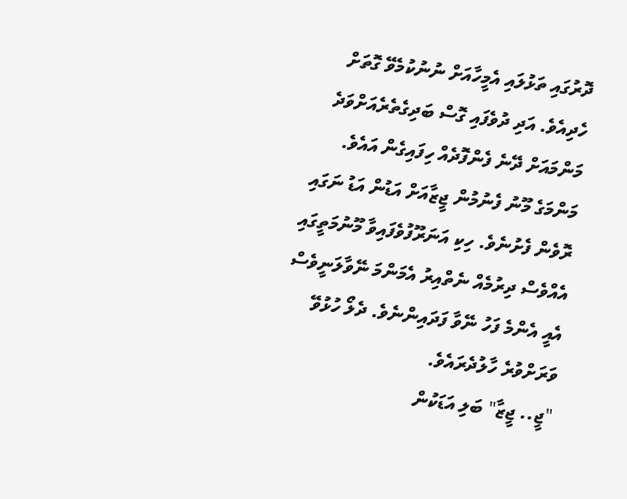ދޮރުގައި ތަޅުލައި އެމީހާއަށް ނުނުކުމެވޭ ގޮތަށް ހެދިއެވެ. އަދި ދުވެފައި ގޮސް ބަދިގެތެރެއަށްވަދެ މަންމައަށް ދޭނެ ފެންފޮދެއް ހިފައިގެން އައެވެ. މަންމަގެ މޫނު ފެނުމުން ޖީޒާއަށް އަޑުން އަޑު ނަގައި ރޮވެން ފެށުނެވެ. ހިކި އަނަރޫފުވެފައިވާ މޫނުމަތީގައި އެއްވެސް ދިރުމެއް ނެތްއިރު އެމަންމަ ނޭވާލަނީވެސް އެއީ އެންމެ ފަހު ނޭވާ ފަދައިންނެވެ. ދެލޯ ހުޅުވޭ ވަރަށްވުރެ ހާލުދެރައެވެ.
"ޖީ.. ޖީޒާ" ބަލި އަޑަކުން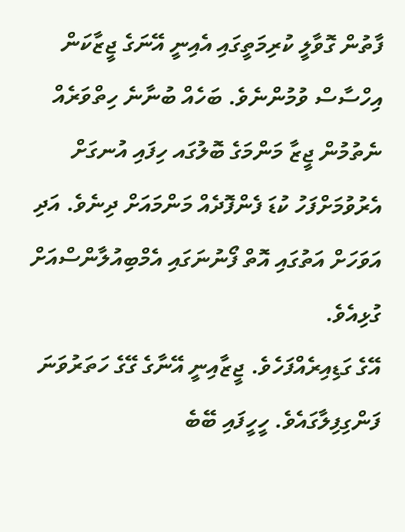ފާތުން ގޮވާލީ ކުރިމަތީގައި އެއިނީ އޭނަގެ ޖީޒާކަން އިހްސާސް ވުމުންނެވެ. ބަހެއް ބުނާނެ ހިތްވަރެއް ނެތުމުން ޖީޒާ މަންމަގެ ބޮލުގައ ހިފައި އުނގަށް އެރުވުމަށްފަހު ކުޑަ ފެންފޮދެއް މަންމައަށް ދިނެވެ. އަދި އަވަހަށް އަތުގައި އޮތް ފޯނުނަގައި އެމްބިއުލާންސްއަށް ގުޅިއެވެ.
އޭގެ ގަޑިއިރެއްފަހެވެ. ޖީޒާއިނީ އޭނާގެ ގޭގެ ހަތަރުވަނަ ފަންގިފިލާގައެވެ. ހީހީފައި ބޭބެ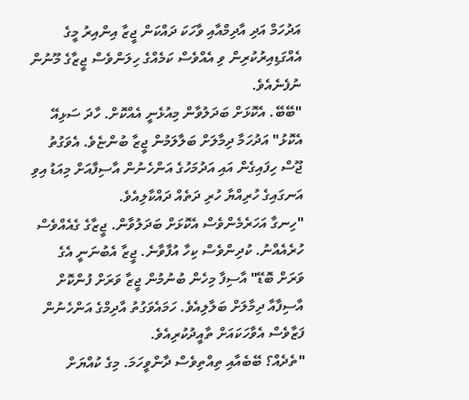އަދުހަމް އަދި އާދިމްއާއި ވާހަކަ ދައްކަން ޖީޒާ އިންއިރު މީގެ އެއްގަޑިއިރުކުރިން ވި އެއްވެސް ކަމެއްގެ ހިލަންވެސް ޖީޒާގެ މޫނުން ނުފެނެއެވެ.
"ބޭބޭ. އެކޮޅަށް ބަދަލުވާން މިއުޅެނީ އެއްކޮށް. ހާދަ ސަޅިއޭ އެކޮޅު" އަދުހަމާ ދިމާލަށް ބަލާލަމުން ޖީޒާ ބުންޏެވެ. އެވަގުތު ޖޫސް ހިފައިގެން އައި އަދުމަހުގެ އަންހެނުން އާސިފާއަށް މިއަޑު އިވި އަނގައިގެ ހުރިއްޔާ ހުރި ދަތެއް ދައްކާލިއެވެ.
"ހިނގާ އަހަރެމެންވެސް އެކޮޅަށް ބަދަލުވާން. ޖީޒާގެ ގެއެއްވެސް ހުރެއެއްނު. ކުދިންވެސް ކިހާ އުފާވާނެ. ޖީޒާ އެބުނަނީ އެގެ ވަރަށް ބޮޑޭ" އާސިފާ މިހެން ބުނުމުން ޖީޒާ ވަރަށް ފުންކޮށް އާސިފާއާ ދިމާލަށް ބަލާލިއެވެ. ހަމައެވަގުތު އާދިމްގެ އަންހެނުން ފަޒާވެސް އެވާހަކައަށް ތާއީދުކުރިއެވެ.
"ތެދެއް؟ ބޭބެއާއި ތިއްތިވެސް ދާންވީހަމަ. މިގެ ކުއްޔަށް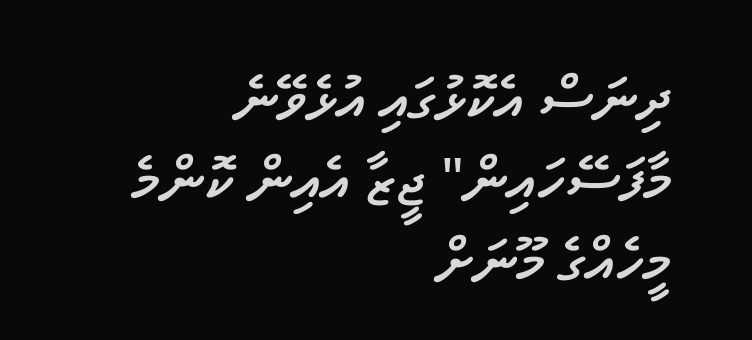ދިނަސް އެކޮޅުގައި އުޅެވޭނެ މާފަސޭހައިން" ޖީޒާ އެއިން ކޮންމެ މީހެއްގެ މޫނަށް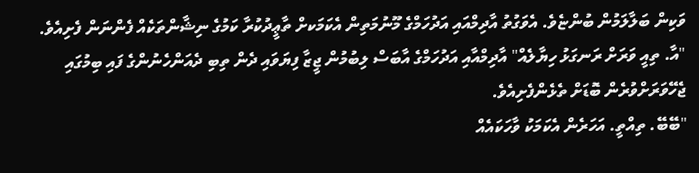ވަކިން ބަލާލަމުން ބުންޏެވެ. އެވަގުތު އާދިމްއައި އަދުހަމްގެ މޫނުމަތިން އެކަމަކށް ތާޢީދުކުރާ ކަމުގެ ނިޝާންތަކެއް ފެންނަން ފެށިއެވެ.
"އާ. ތިއީ ވަރަށް ރަނގަޅު ހިޔާލެއް" އާދިމްއާއި އަދުހަމްގެ އާބަސް ލިބުމުން ޖީޒާ ފިޔަވައި ދެން ތިބި ދެއަންހެނުންގެ ފައި ބިމުގައި ޖެހޭވަރަށްވުރެން ބޮޑަށް ތެޅެންފެށިއެވެ.
"ބޭބޭ. ތިއްތީ. އަހަރެން އެކަމަކު ވާހަކައެއް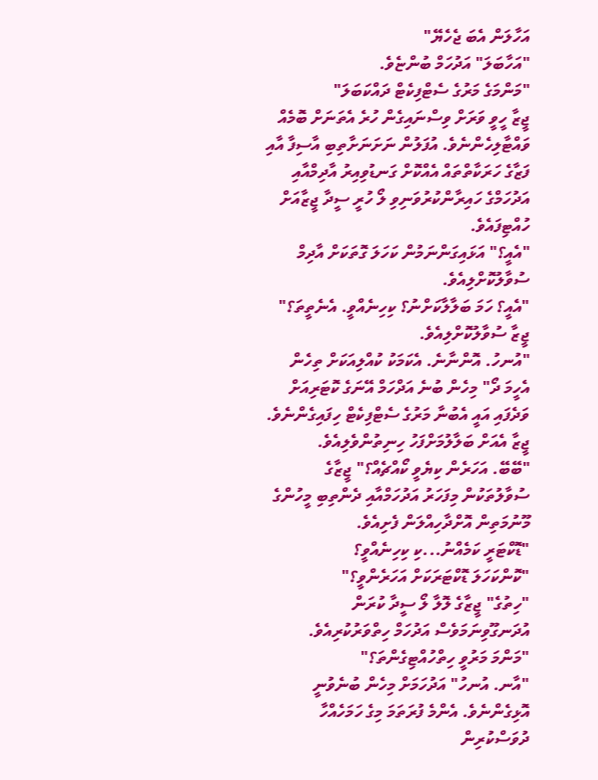އަހާލަން އެބަ ޖެހެޔޭ"
"އަހާބަލަ" އަދުހަމް ބުންޏެވެ.
"މަންމަގެ މަރުގެ ސެޓްފިކެޓް ދައްކަބަލަ"
ޖީޒާ ހީވީ ވަރަށް ވިސްނައިގެން ހުރެ އެތަނަށް ބޮމެއް ވައްޓާލިހެންނެވެ. އުފަލުން ނަށަނަށާތިބި އާސިފާ އާއި ފަޒާގެ ހަރަކާތްތައް އެއްކޮށް ގަނޑުވިއިރު އާދިމްއާއި އަދުހަމްގެ ހައިރާންކުރުވަނިވި ލޯ ހުރީ ސީދާ ޖީޒާއަށް ހުއްޓިފައެވެ.
"އެއީ؟" އަޅައިގަންނަމުން ކަހަލަ ގޮތަކަށް އާދިމް ސުވާލުކޮށްލިއެވެ.
"އެއީ؟ ހަމަ ބަލާލާކަށްނު؟ ކިހިނެއްވީ. އެނެތީތަ؟" ޖީޒާ ސުވާލުކޮށްލިއެވެ.
"އުނހު. އޮންނާނެ. އެކަމަކު ކުއްލިއަކަށް ތިހެން އެހީމަ ދޯ" މިހެން ބުނެ އަދްހަމް އޭނަގެ ކޮޓަރިއަށް ވަދެފައި އައީ އެބުނާ މަރުގެ ސެޓްފިކެޓް ހިފައިގެންނެވެ.
ޖީޒާ އެއަށް ބަލާލުމަށްފަހު ހިނިތުންވެލިއެވެ.
"ބޭބޭ. އަހަރެން ކިޔެވީ ކޯއްޗެއް؟" ޖީޒާގެ ސުވާލުތަކުން މިފަހަރު އަދުހަމްއާއި ދެންތިބި މީހުންގެ މޫނުމަތިން އޮށްދާހިއްލަން ފެށިއެވެ.
"ޑޮކްޓަރީ ކަމެއްނު...ކި ކިހިނެއްވީ؟
"ކޮންކަހަލަ ޑޮކްޓަރަކަށް އަހަރެންވީ؟"
"ހިތުގެ" ޖީޒާގެ ލޮލާ ލޯ ސީދާ ކުރަން އުދަނގޫވިނަމަވެސް އަދުހަމް ހިތްވަރުކުރިއެވެ.
"މަންމަ މަރުވީ ހިތްހުއްޓިގެންތަ؟"
"އާނ. އުނހު" އަދުހަމަށް މިހެން ބުނެވުނީ އޮޅިގެންނެވެ. އެންމެ ފުރަތަމަ މިގެ ހަމަހެއްހާ ދުވަސްކުރިން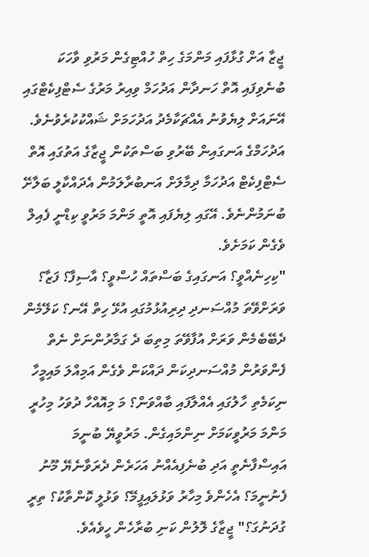ޖީޒާ އަށް ގުޅާފައި މަންމަގެ ހިތް ހުއްޓިގެން މަރުވި ވާހަކަ ބުނެވިފައި އޮތް ހަނދާން އަދުހަމް ވިއިރު މަރުގެ ސެޓްފިކެޓްގައި އޭނައަށް ލިޔެވުނު އެއްޗަކާމެދު އަދުހަމަށް ޝައްކުކުރެވުނެވެ. އަދުހަމްގެ އަނގައިން ބޭރުވި ބަސްތަކުން ޖީޒާގެ އަތުގައި އޮތް ސެޓްފިކެޓް އަދުހަމާ ދިމާލަށް އަނބުރާލަމުން އެދައްކާލީ ބަލާށޭ ބުނަމުންނެވެ. އޭގައި ލިޔެފައި އޮތީ މަންމަ މަރުވީ ކިޑްނީ ފެއިލް ވެގެން ކަމަށެވެ.
"ކިހިނެއްވީ؟ އަނގައިގެ ބަސްތައް ހުސްވީ؟ އާސިފާ؟ ފަޒާ؟ ވަރަށްވޭތަ މުއްސަނދި ދިރިއުޅުމުގައި އުޅޭ ހިތް އޭނ؟ ކަލޭމެން ދެބޭބެމެން ވަރަށް އުފާވޭތަ މިތިބަ ދެ ގަމާރުންނަށް ނެތް ފެންވަރުން މުއްސަނދިކަން ދައްކަން ވެގެން އަމިއްލަ މައިމީހާ ނިކަމެތި ހާލުގައި އެއްލާފައި ބާއްވަން؟ މަ މިއޮއްހާ ދުވަހު މިހުރީ މަންމަ މަރުވީކަމަށް ނިންމައިގެން. މަރުވީޔޭ ބުނީމަ އައިސްފާނެތީ އަދި ބުނެފިއެއްނު އަހަރެން ދެރަވާނެޔޭ މޫނު ފެނުނީމަ؟ އެހެންވެ މިހާރު ވަޅުލައިފީމޭ؟ ވަޅުލީ ކޮންތާކު؟ ތިރީ ގުދަނުގަ؟" ޖީޒާގެ ލޮލުން ކަނި ބުރާހެން ހީވެއެވެ.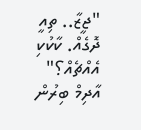"ޖީޒާ.. ތިއީ ދޮގެއް. ކާކުކި އެއްޗެއް؟" އާދިމް ބިރުން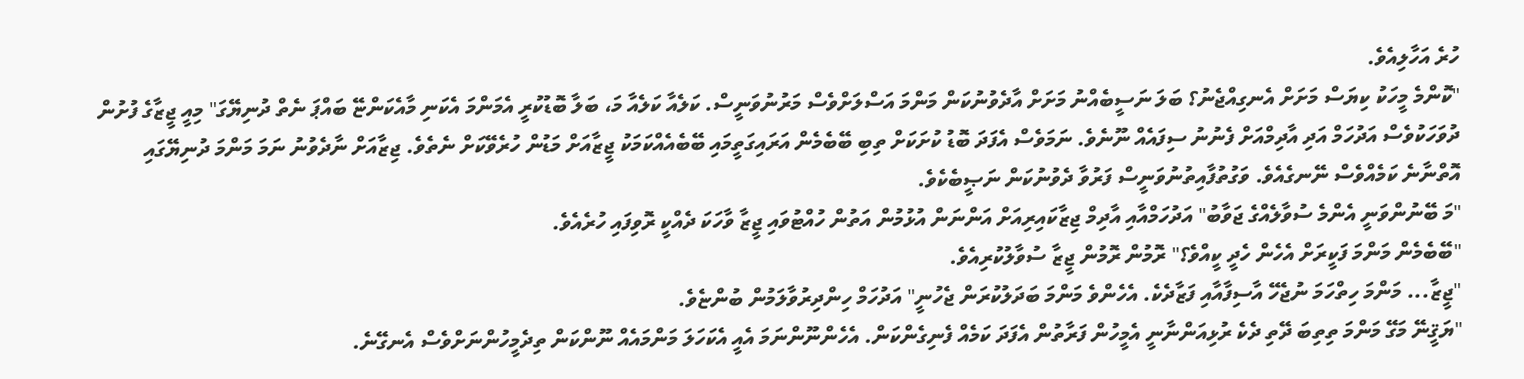ހުރެ އަހާލިއެވެ.
"ކޮންމެ މީހަކު ކިޔަސް މަށަށް އެނގިއްޖެނު؟ ބަލަ ނަސީބެއްނު މަށަށް އާދެވުނުކަން މަންމަ އަސްލަށްވެސް މަރުނުވަނީސް. ކަލެއާ ކަލެއާ މަ، ބަލާ ބޮޑުކުރީ އެމަންމަ އެކަނި މާއެކަންޏޭ ބައްޕަ ނެތް ދުނިޔޭގަ" މިއީ ޖީޒާގެ ފުށުން ދުވަހަކުވެސް އަދުހަމް އަދި އާދިމްއަށް ފެނުނު ސިފައެއް ނޫނެވެ. ނަމަވެސް އެފަދަ ބޮޑު ކުށަކަށް ތިބި ބޭބެމެން އަރައިގަތީމައި ބޭބެއެއްކަމަކު ޖީޒާއަށް މަޑުން ހުރެވޭކަށް ނެތެވެ. ޖިޒާއަށް ނާދެވުނު ނަމަ މަންމަ ދުނިޔޭގައި އޮތްނާނެ ކަމެއްވެސް ނޭނގެއެވެ. ވަގުތުފާއިތުނުވަނީސް ފަރުވާ ދެވުނުކަން ނަޞީބެކެވެ.
"މަ ބޭނުންވަނީ އެންމެ ސުވާލެއްގެ ޖަވާބު" އަދުހަމްއާއި އާދިމް ޖިޒާކައިރިއަށް އަންނަން އުޅުމުން އަތުން ހުއްޓުވައި ޖީޒާ ވާހަކަ ދެއްކީ ރޮވިފައި ހުރެއެވެ.
"ބޭބެމެން މަންމަ ފަކީރަށް އެހެން ހެދީ ކީއްވެ؟" ރޮމުން ރޮމުން ޖީޒާ ސުވާލުކުރިއެވެ.
"ޖީޒާ... މަންމަ ހިތްހަމަ ނުޖެހޭ އާސިފާއާއި ފަޒާދެކެ. އެހެންވެ މަންމަ ބަދަލުކުރަން ޖެހުނީ" އަދުހަމް ހިންދިރުވާލަމުން ބުންޏެވެ.
"ޔަޤީނޭ މަގޭ މަންމަ ތިތިބަ ދޭތި ދެކެ ރުޅިއަންނާނީ އެމީހުން ފަރާތުން އެފަދަ ކަމެއް ފެނިގެންކަން. އެހެންނޫންނަމަ އެއީ އެކަހަލަ މަންމައެއް ނޫންކަން ތިދެމީހުންނަށްވެސް އެނގޭނެ.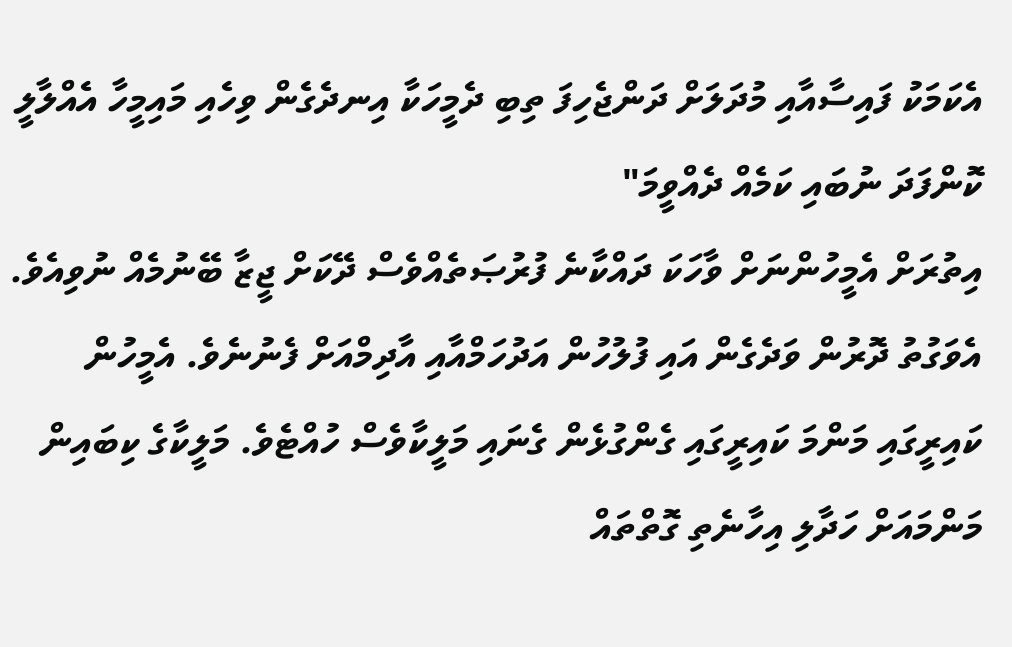އެކަމަކު ފައިސާއާއި މުދަލަށް ދަންޖެހިފަ ތިބި ދެމީހަކާ އިނދެގެން ވިހެއި މައިމީހާ އެއްލާލީ ކޮންފަދަ ނުބައި ކަމެއް ދެއްވީމަ"
އިތުރަށް އެމީހުންނަށް ވާހަކަ ދައްކާނެ ފުރުޞަތެއްވެސް ދޭކަށް ޖީޒާ ބޭނުމެއް ނުވިއެވެ. އެވަގުތު ދޮރުން ވަދެގެން އައި ފުލުހުން އަދުހަމްއާއި އާދިމްއަށް ފެނުނެވެ. އެމީހުން ކައިރީގައި މަންމަ ކައިރީގައި ގެންގުޅެން ގެނައި މަލީކާވެސް ހުއްޓެވެ. މަލީކާގެ ކިބައިން މަންމައަށް ހަދާލި އިހާނެތި ގޮތްތައް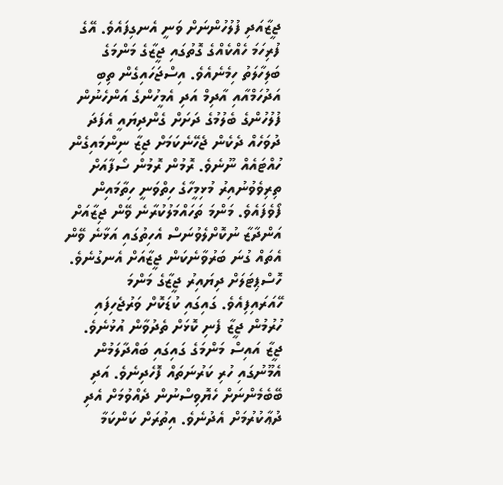ޖީޒާއަދި ފުލުހުންނަށް ވަނީ އެނގިފައެވެ. އޭގެ ފުރިހަމަ ހެއްކެއްގެ ގޮތުގައި ޖީޒާގެ މަންމަގެ ބަލިހާލަތު ހިމެނެއެވެ. އިސްޖަހައިގެން ތިބި އަދުހަމްއާއި އާދިމް އަދި އެމީހުންގެ އަންހެނުން ފުލުހުންގެ ބެލުމުގެ ދަށަށް ގެންދިޔައީ އެފަދަ ދުވަހެއް ދެކެން ޖެހޭނެކަމަށް ޖިޒާ ނިންމައިގެން ހުއްޓައެއް ނޫނެވެ. ރޮމުން ރޮމުން ސޯފާއަށް ތިރިވެވުނުއިރު މުޅިމީހާގެ ހިތްވަނީ ހިތާމައިން ފޯވެފައެވެ. މަންމަ ތަހައްމަލުކުރާނެ ވޭން ޖިޒާއަށް އަންދާޒާ ނުކޮށްލެވުނަސް އެހިތުގައި އަޅާނެ ވޭން އެތައް ގުނަ ބަރުވާނެކަން ޖީޒާއަށް އެނގުނެވެ.
ހޮސްޕިޓަލަށް ދިޔައިރު ޖީޒާގެ މަންމަ ހޭއަރައިފިއެވެ. ގައިގައި ކުޑަކޮށް ވަރުޖެހިފައި ހުރުމުން ޖީޒާ ފެނި ކޮޅަށް ތެދުވާން އުޅުނެވެ. ޖީޒާ އައިސް މަންމަގެ ގައިގައި ބައްދާލަމުން އެމޫނުގައި ހުރި ކަރުނަތައް ފޮހެދިނެވެ. އަދި ބޭބެމެންނަށް ހެޔޮވިސްނުން ދެއްވުމަށް އެދި ދުޢާކުރުމަށް އެދުނެވެ. އިތުރަށް ކަންކަމާ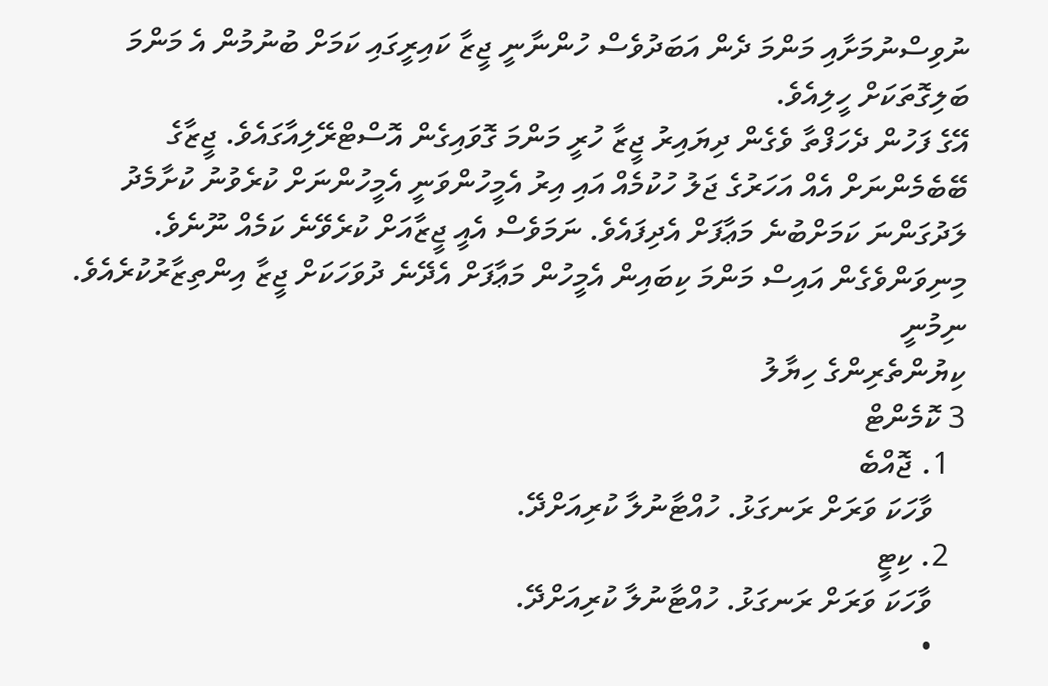ނުވިސްނުމަށާއި މަންމަ ދެން އަބަދުވެސް ހުންނާނީ ޖީޒާ ކައިރީގައި ކަމަށް ބުނުމުން އެ މަންމަ ބަލިގޮތަކަށް ހީލިއެވެ.
އޭގެ ފަހުން ދެހަފްތާ ވެގެން ދިޔައިރު ޖީޒާ ހުރީ މަންމަ ގޮވައިގެން އޮސްޓްރޭލިއާގައެވެ. ޖީޒާގެ ބޭބެމެންނަށް އެއް އަހަރުގެ ޖަލު ހުކުމެއް އައި އިރު އެމީހުންވަނީ އެމީހުންނަށް ކުރެވުނު ކުށާމެދު ލަދުގަންނަ ކަމަށްބުނެ މަޢާފަށް އެދިފައެވެ. ނަމަވެސް އެއީ ޖީޒާއަށް ކުރެވޭނެ ކަމެއް ނޫނެވެ. މިނިވަންވެގެން އައިސް މަންމަ ކިބައިން އެމީހުން މަޢާފަށް އެދޭނެ ދުވަހަކަށް ޖީޒާ އިންތިޒާރުކުރެއެވެ.
ނިމުނީ
ކިޔުންތެރިންގެ ހިޔާލު
3 ކޮމެންޓް
  1. ޖޮއްބެ
    ވާހަކަ ވަރަށް ރަނގަޅު. ހުއްޓާނުލާ ކުރިއަށްދޭ.
  2. ކިޓީ
    ވާހަކަ ވަރަށް ރަނގަޅު. ހުއްޓާނުލާ ކުރިއަށްދޭ.
    •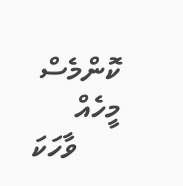ކޮންމެސް މީހެއް
      ވާހަކަ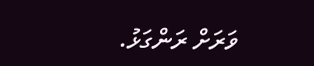ވަރަށް ރަންގަޅު.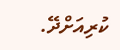ކުރިއަށްދޭ.